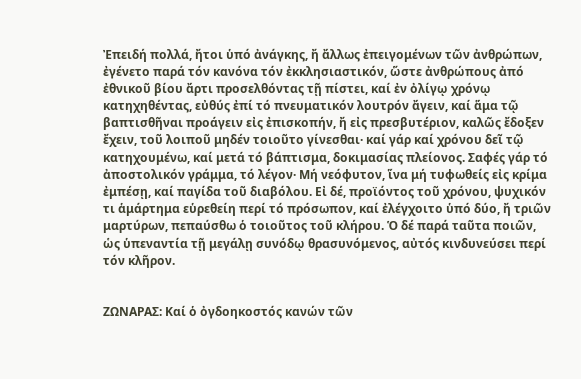Ἐπειδή πολλά, ἤτοι ὑπό ἀνάγκης, ἤ ἄλλως ἐπειγομένων τῶν ἀνθρώπων, ἐγένετο παρά τόν κανόνα τόν ἐκκλησιαστικόν, ὥστε ἀνθρώπους ἀπό ἐθνικοῦ βίου ἄρτι προσελθόντας τῇ πίστει, καί ἐν ὀλίγῳ χρόνῳ κατηχηθέντας, εὐθύς ἐπί τό πνευματικόν λουτρόν ἄγειν, καί ἅμα τῷ βαπτισθῆναι προάγειν εἰς ἐπισκοπήν, ἤ εἰς πρεσβυτέριον, καλῶς ἔδοξεν ἔχειν, τοῦ λοιποῦ μηδέν τοιοῦτο γίνεσθαι· καί γάρ καί χρόνου δεῖ τῷ κατηχουμένω, καί μετά τό βάπτισμα, δοκιμασίας πλείονος. Σαφές γάρ τό ἀποστολικόν γράμμα, τό λέγον· Μή νεόφυτον, ἵνα μή τυφωθείς εἰς κρίμα ἐμπέσῃ, καί παγίδα τοῦ διαβόλου. Εἰ δέ, προϊόντος τοῦ χρόνου, ψυχικόν τι ἁμάρτημα εὑρεθείη περί τό πρόσωπον, καί ἐλέγχοιτο ὑπό δύο, ἤ τριῶν μαρτύρων, πεπαύσθω ὁ τοιοῦτος τοῦ κλήρου. Ὁ δέ παρά ταῦτα ποιῶν, ὡς ὑπεναντία τῇ μεγάλῃ συνόδῳ θρασυνόμενος, αὐτός κινδυνεύσει περί τόν κλῆρον.


ΖΩΝΑΡΑΣ: Καί ὁ ὀγδοηκοστός κανών τῶν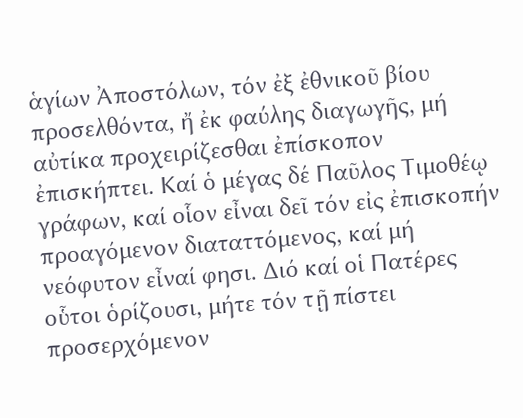ἁγίων Ἀποστόλων, τόν ἐξ ἐθνικοῦ βίου προσελθόντα, ἤ ἐκ φαύλης διαγωγῆς, μή αὐτίκα προχειρίζεσθαι ἐπίσκοπον ἐπισκήπτει. Καί ὁ μέγας δέ Παῦλος Τιμοθέῳ γράφων, καί οἷον εἶναι δεῖ τόν εἰς ἐπισκοπήν προαγόμενον διαταττόμενος, καί μή νεόφυτον εἶναί φησι. Διό καί οἱ Πατέρες οὗτοι ὁρίζουσι, μήτε τόν τῇ πίστει προσερχόμενον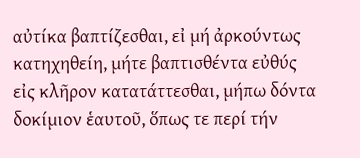αὐτίκα βαπτίζεσθαι, εἰ μή ἀρκούντως κατηχηθείη, μήτε βαπτισθέντα εὐθύς εἰς κλῆρον κατατάττεσθαι, μήπω δόντα δοκίμιον ἑαυτοῦ, ὅπως τε περί τήν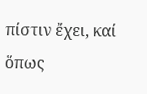πίστιν ἔχει, καί ὅπως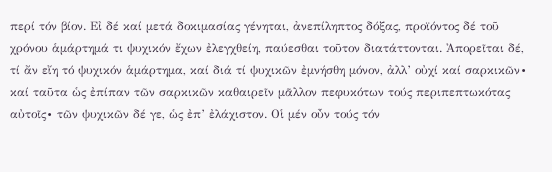περί τόν βίον. Εἰ δέ καί μετά δοκιμασίας γένηται, ἀνεπίληπτος δόξας, προϊόντος δέ τοῦ χρόνου ἁμάρτημά τι ψυχικόν ἔχων ἐλεγχθείη, παύεσθαι τοῦτον διατάττονται. Ἀπορεῖται δέ, τί ἄν εἴη τό ψυχικόν ἁμάρτημα, καί διά τί ψυχικῶν ἐμνήσθη μόνον, ἀλλ’ οὐχί καί σαρκικῶν∙ καί ταῦτα ὡς ἐπίπαν τῶν σαρκικῶν καθαιρεῖν μᾶλλον πεφυκότων τούς περιπεπτωκότας αὐτοῖς∙ τῶν ψυχικῶν δέ γε, ὡς ἐπ’ ἐλάχιστον. Οἱ μέν οὖν τούς τόν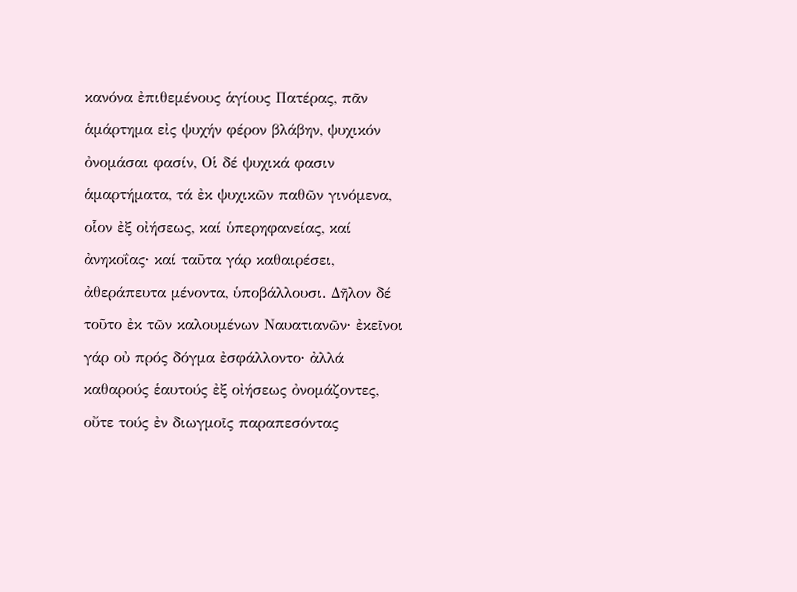κανόνα ἐπιθεμένους ἁγίους Πατέρας, πᾶν ἁμάρτημα εἰς ψυχήν φέρον βλάβην, ψυχικόν ὀνομάσαι φασίν, Οἱ δέ ψυχικά φασιν ἁμαρτήματα, τά ἐκ ψυχικῶν παθῶν γινόμενα, οἷον ἐξ οἰήσεως, καί ὑπερηφανείας, καί ἀνηκοΐας∙ καί ταῦτα γάρ καθαιρέσει, ἀθεράπευτα μένοντα, ὑποβάλλουσι. Δῆλον δέ τοῦτο ἐκ τῶν καλουμένων Ναυατιανῶν∙ ἐκεῖνοι γάρ οὐ πρός δόγμα ἐσφάλλοντο∙ ἀλλά καθαρούς ἑαυτούς ἐξ οἰήσεως ὀνομάζοντες, οὔτε τούς ἐν διωγμοῖς παραπεσόντας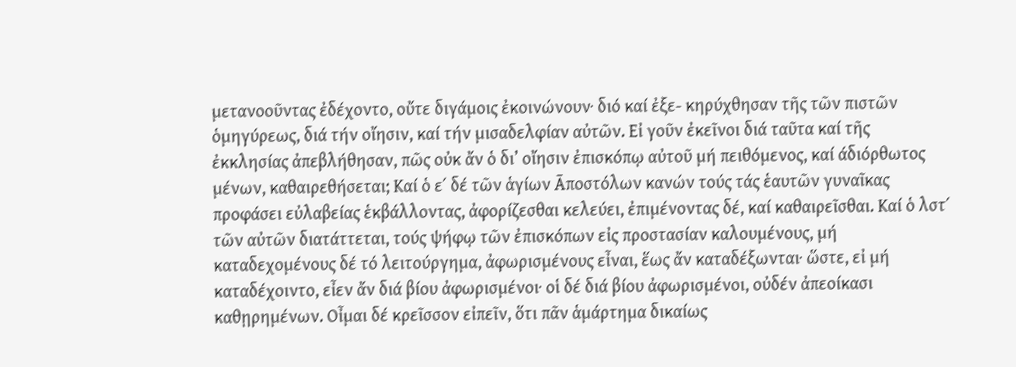μετανοοῦντας ἐδέχοντο, οὔτε διγάμοις ἐκοινώνουν∙ διό καί ἐξε- κηρύχθησαν τῆς τῶν πιστῶν ὁμηγύρεως, διά τήν οἴησιν, καί τήν μισαδελφίαν αὐτῶν. Εἰ γοῦν ἐκεῖνοι διά ταῦτα καί τῆς ἐκκλησίας ἀπεβλήθησαν, πῶς οὐκ ἄν ὁ δι’ οἴησιν ἐπισκόπῳ αὐτοῦ μή πειθόμενος, καί άδιόρθωτος μένων, καθαιρεθήσεται; Καί ὁ ε΄ δέ τῶν ἁγίων Ᾱποστόλων κανών τούς τάς ἑαυτῶν γυναῖκας προφάσει εὐλαβείας ἑκβάλλοντας, ἀφορίζεσθαι κελεύει, ἐπιμένοντας δέ, καί καθαιρεῖσθαι. Καί ὁ λστ΄ τῶν αὐτῶν διατάττεται, τούς ψήφῳ τῶν ἐπισκόπων εἰς προστασίαν καλουμένους, μή καταδεχομένους δέ τό λειτούργημα, ἀφωρισμένους εἶναι, ἕως ἄν καταδέξωνται∙ ὥστε, εἰ μή καταδέχοιντο, εἶεν ἄν διά βίου ἀφωρισμένοι∙ οἱ δέ διά βίου ἀφωρισμένοι, οὐδέν ἀπεοίκασι καθῃρημένων. Οἶμαι δέ κρεῖσσον εἰπεῖν, ὅτι πᾶν ἁμάρτημα δικαίως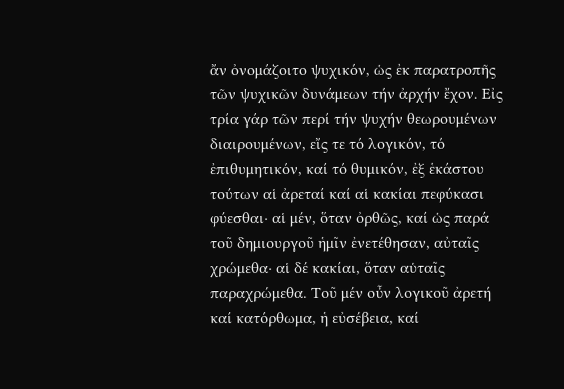ἄν ὀνομάζοιτο ψυχικόν, ὡς ἐκ παρατροπῆς τῶν ψυχικῶν δυνάμεων τήν ἀρχήν ἔχον. Εἰς τρία γάρ τῶν περί τήν ψυχήν θεωρουμένων διαιρουμένων, εἴς τε τό λογικόν, τό ἐπιθυμητικόν, καί τό θυμικόν, ἐξ ἑκάστου τούτων αἱ ἀρεταί καί αἱ κακίαι πεφύκασι φύεσθαι∙ αἱ μέν, ὅταν ὀρθῶς, καί ὡς παρά τοῦ δημιουργοῦ ἡμῖν ἐνετέθησαν, αὐταῖς χρώμεθα∙ αἱ δέ κακίαι, ὅταν αὑταῖς παραχρώμεθα. Τοῦ μέν οὖν λογικοῦ ἀρετή καί κατόρθωμα, ἡ εὐσέβεια, καί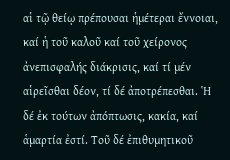αἱ τῷ θείῳ πρέπουσαι ἡμέτεραι ἔννοιαι, καί ἡ τοῦ καλοῦ καί τοῦ χείρονος ἀνεπισφαλής διάκρισις, καί τί μέν αἱρεῖσθαι δέον, τί δέ ἀποτρέπεσθαι. Ἡ δέ ἐκ τούτων ἀπόπτωσις, κακία, καί ἁμαρτία ἐστί. Τοῦ δέ ἐπιθυμητικοῦ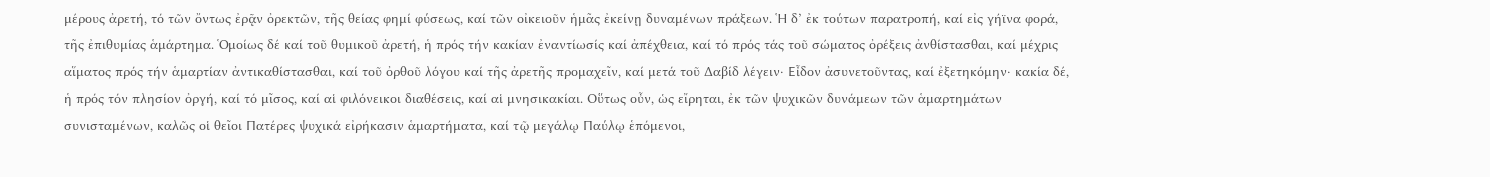μέρους ἀρετή, τό τῶν ὄντως ἐρᾷν ὀρεκτῶν, τῆς θείας φημί φύσεως, καί τῶν οἰκειοῦν ἡμᾶς ἐκείνῃ δυναμένων πράξεων. Ἡ δ’ ἐκ τούτων παρατροπή, καί εἰς γήϊνα φορά, τῆς ἐπιθυμίας ἁμάρτημα. Ὁμοίως δέ καί τοῦ θυμικοῦ ἀρετή, ἡ πρός τήν κακίαν ἐναντίωσίς καί ἀπέχθεια, καί τό πρός τάς τοῦ σώματος ὀρέξεις ἀνθίστασθαι, καί μέχρις αἵματος πρός τήν ἁμαρτίαν ἀντικαθίστασθαι, καί τοῦ ὀρθοῦ λόγου καί τῆς ἀρετῆς προμαχεῖν, καί μετά τοῦ Δαβίδ λέγειν∙ Εἶδον ἀσυνετοῦντας, καί ἐξετηκόμην∙ κακία δέ, ἡ πρός τόν πλησίον ὀργή, καί τό μῖσος, καί αἱ φιλόνεικοι διαθέσεις, καί αἱ μνησικακίαι. Οὕτως οὖν, ὡς εἴρηται, ἐκ τῶν ψυχικῶν δυνάμεων τῶν ἁμαρτημάτων συνισταμένων, καλῶς οἱ θεῖοι Πατέρες ψυχικά εἰρήκασιν ἁμαρτήματα, καί τῷ μεγάλῳ Παύλῳ ἑπόμενοι,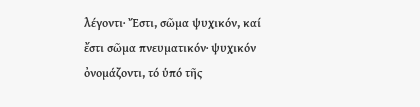λέγοντι∙ Ἔστι, σῶμα ψυχικόν, καί ἔστι σῶμα πνευματικόν∙ ψυχικόν ὀνομάζοντι, τό ὑπό τῆς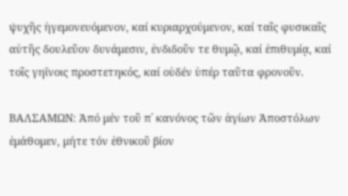ψυχῆς ἡγεμονευόμενον, καί κυριαρχούμενον, καί ταῖς φυσικαῖς αὐτῆς δουλεῦον δυνάμεσιν, ἐνδιδοῦν τε θυμῷ, καί ἐπιθυμίᾳ, καί τοῖς γηΐνοις προστετηκός, καί οὐδέν ὑπέρ ταῦτα φρονοῦν.

ΒΑΛΣΑΜΩΝ: Ἀπό μέν τοῦ π΄ κανόνος τῶν ἁγίων Ἀποστόλων ἐμάθομεν, μήτε τόν ἐθνικοῦ βίον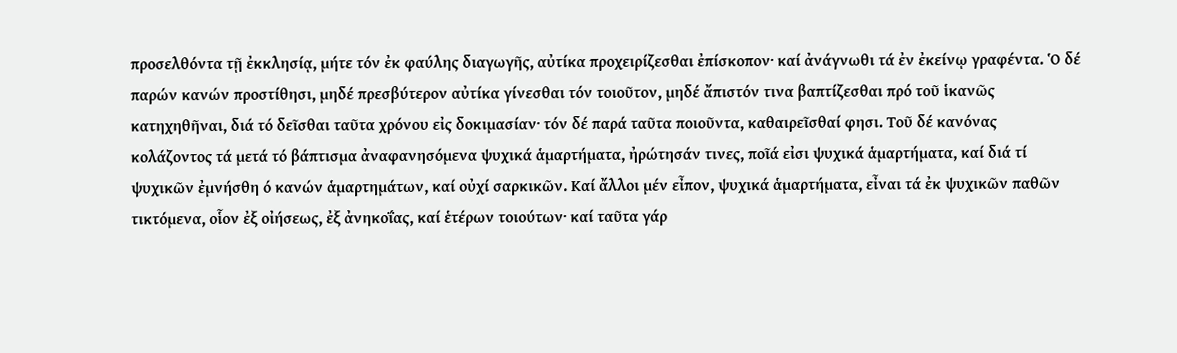προσελθόντα τῇ ἐκκλησίᾳ, μήτε τόν ἐκ φαύλης διαγωγῆς, αὐτίκα προχειρίζεσθαι ἐπίσκοπον∙ καί ἀνάγνωθι τά ἐν ἐκείνῳ γραφέντα. Ὁ δέ παρών κανών προστίθησι, μηδέ πρεσβύτερον αὐτίκα γίνεσθαι τόν τοιοῦτον, μηδέ ἄπιστόν τινα βαπτίζεσθαι πρό τοῦ ἱκανῶς κατηχηθῆναι, διά τό δεῖσθαι ταῦτα χρόνου εἰς δοκιμασίαν∙ τόν δέ παρά ταῦτα ποιοῦντα, καθαιρεῖσθαί φησι. Τοῦ δέ κανόνας κολάζοντος τά μετά τό βάπτισμα ἀναφανησόμενα ψυχικά ἁμαρτήματα, ἠρώτησάν τινες, ποῖά εἰσι ψυχικά ἁμαρτήματα, καί διά τί ψυχικῶν ἐμνήσθη ό κανών ἁμαρτημάτων, καί οὐχί σαρκικῶν. Καί ἄλλοι μέν εἶπον, ψυχικά ἁμαρτήματα, εἶναι τά ἐκ ψυχικῶν παθῶν τικτόμενα, οἷον ἐξ οἰήσεως, ἐξ ἀνηκοΐας, καί ἑτέρων τοιούτων∙ καί ταῦτα γάρ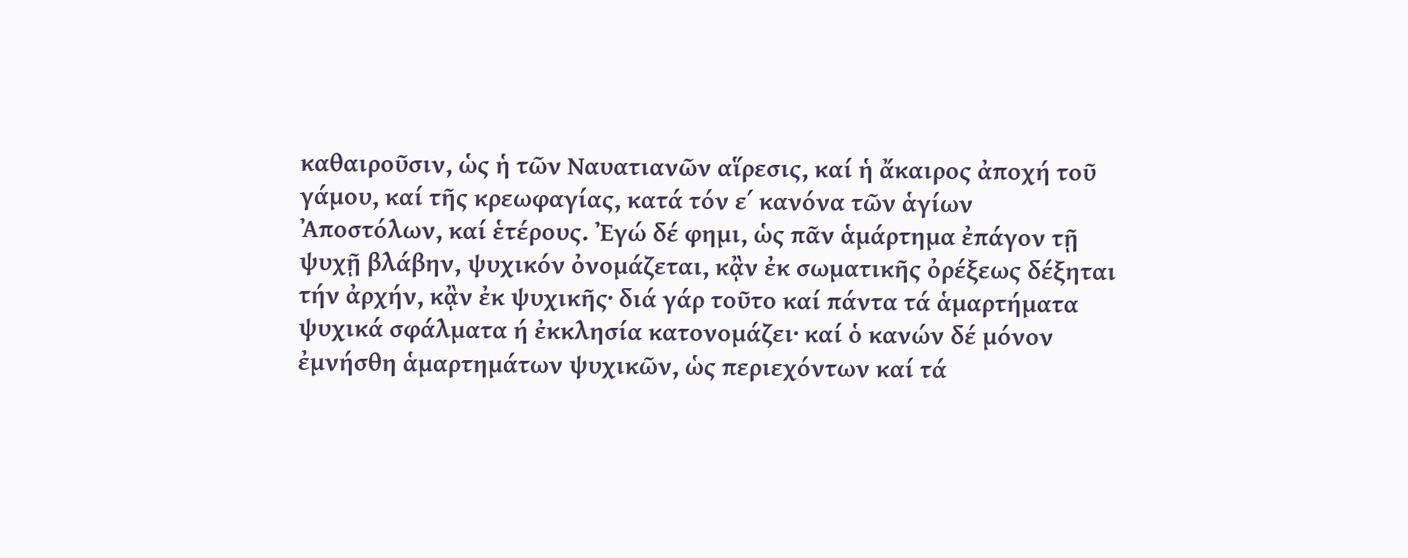καθαιροῦσιν, ὡς ἡ τῶν Ναυατιανῶν αἵρεσις, καί ἡ ἄκαιρος ἀποχή τοῦ γάμου, καί τῆς κρεωφαγίας, κατά τόν ε΄ κανόνα τῶν ἁγίων Ἀποστόλων, καί ἑτέρους. Ἐγώ δέ φημι, ὡς πᾶν ἁμάρτημα ἐπάγον τῇ ψυχῇ βλάβην, ψυχικόν ὀνομάζεται, κᾂν ἐκ σωματικῆς ὀρέξεως δέξηται τήν ἀρχήν, κᾂν ἐκ ψυχικῆς∙ διά γάρ τοῦτο καί πάντα τά ἁμαρτήματα ψυχικά σφάλματα ή ἐκκλησία κατονομάζει∙ καί ὁ κανών δέ μόνον ἐμνήσθη ἁμαρτημάτων ψυχικῶν, ὡς περιεχόντων καί τά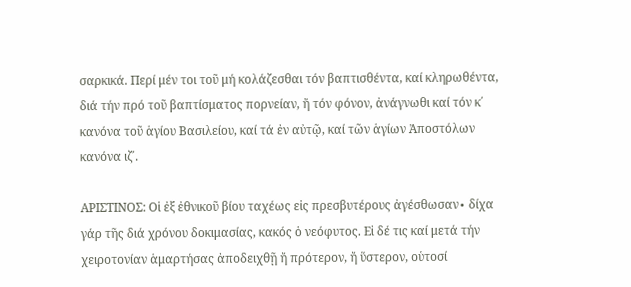σαρκικά. Περί μέν τοι τοῦ μή κολάζεσθαι τόν βαπτισθέντα, καί κληρωθέντα, διά τήν πρό τοῦ βαπτίσματος πορνείαν, ἤ τόν φόνον, ἀνάγνωθι καί τόν κ΄ κανόνα τοῦ ἁγίου Βασιλείου, καί τά ἐν αὐτῷ, καί τῶν ἁγίων Ἀποστόλων κανόνα ιζ΄.

ΑΡΙΣΤΙΝΟΣ: Οἱ ἐξ ἐθνικοῦ βίου ταχέως εἰς πρεσβυτέρους ἀγέσθωσαν∙ δίχα γάρ τῆς διά χρόνου δοκιμασίας, κακός ὁ νεόφυτος. Εἰ δέ τις καί μετά τήν χειροτονίαν ἁμαρτήσας ἀποδειχθῇ ἤ πρότερον, ἤ ὕστερον, οὑτοσί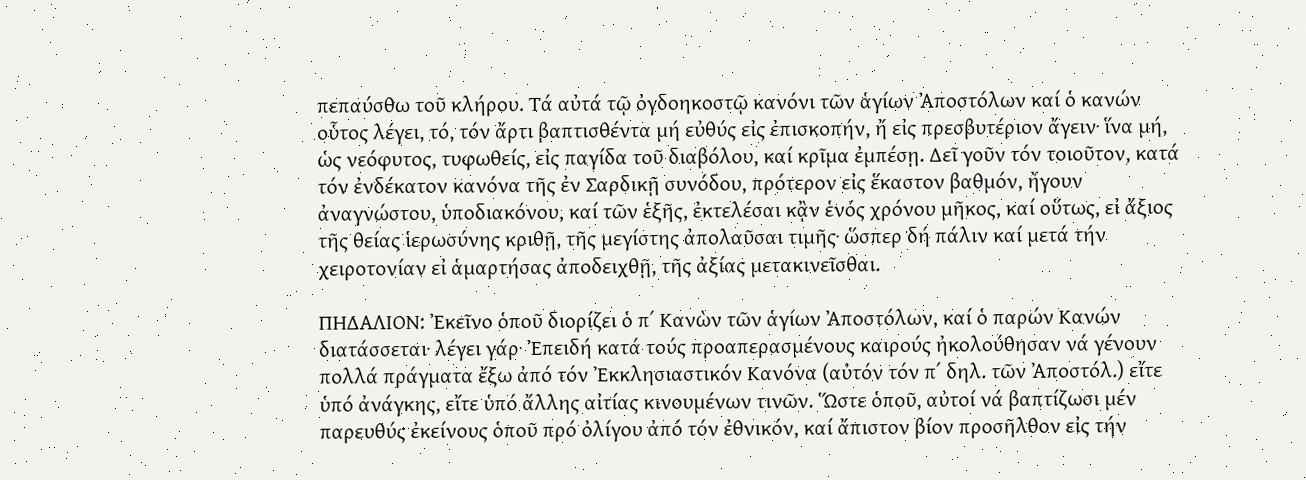πεπαύσθω τοῦ κλήρου. Τά αὐτά τῷ ὀγδοηκοστῷ κανόνι τῶν ἁγίων Ἀποστόλων καί ὁ κανών οὗτος λέγει, τό, τόν ἄρτι βαπτισθέντα μή εὐθύς εἰς ἐπισκοπήν, ἤ εἰς πρεσβυτέριον ἄγειν∙ ἵνα μή, ὡς νεόφυτος, τυφωθείς, εἰς παγίδα τοῦ διαβόλου, καί κρῖμα ἐμπέσῃ. Δεῖ γοῦν τόν τοιοῦτον, κατά τόν ἐνδέκατον κανόνα τῆς ἐν Σαρδικῇ συνόδου, πρότερον εἰς ἕκαστον βαθμόν, ἤγουν ἀναγνώστου, ὑποδιακόνου, καί τῶν ἑξῆς, ἐκτελέσαι κᾂν ἑνός χρόνου μῆκος, καί οὕτως, εἰ ἄξιος τῆς θείας ἱερωσύνης κριθῇ, τῆς μεγίστης ἀπολαῦσαι τιμῆς∙ ὥσπερ δή πάλιν καί μετά τήν χειροτονίαν εἰ ἁμαρτήσας ἀποδειχθῇ, τῆς ἀξίας μετακινεῖσθαι.

ΠΗΔΑΛΙΟΝ: Ἐκεῖνο ὁποῦ διορίζει ὁ π΄ Κανὼν τῶν ἁγίων Ἀποστόλων, καί ὁ παρών Κανών διατάσσεται∙ λέγει γάρ∙ Ἐπειδή κατά τούς προαπερασμένους καιρούς ἠκολούθησαν νά γένουν πολλά πράγματα ἔξω ἀπό τόν Ἐκκλησιαστικόν Κανόνα (αὐτόν τόν π΄ δηλ. τῶν Ἀποστόλ.) εἴτε ὑπό ἀνάγκης, εἴτε ὑπό ἄλλης αἰτίας κινουμένων τινῶν. Ὥστε ὁποῦ, αὐτοί νά βαπτίζωσι μέν παρευθύς ἐκείνους ὁποῦ πρό ὀλίγου ἀπό τόν ἐθνικόν, καί ἄπιστον βίον προσῆλθον εἰς τήν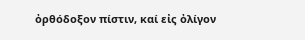ὀρθόδοξον πίστιν, καί εἰς ὀλίγον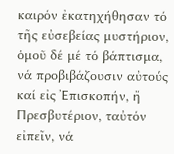καιρόν ἐκατηχήθησαν τό τῆς εὐσεβείας μυστήριον, ὁμοῦ δέ μέ τό βάπτισμα, νά προβιβάζουσιν αὐτούς καί εἰς Ἐπισκοπήν, ἤ Πρεσβυτέριον, ταὐτόν εἰπεῖν, νά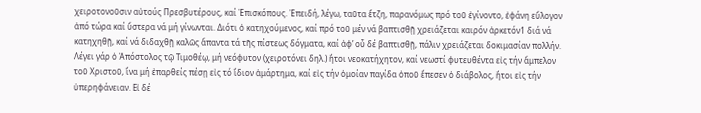χειροτονοῦσιν αὐτούς Πρεσβυτέρους, καί Ἐπισκόπους. Ἐπειδή, λέγω, ταῦτα ἔτζη, παρανόμως πρό τοῦ ἐγίνοντο, ἐφάνη εὔλογον ἀπό τώρα καί ὕστερα νά μή γίνωνται. Διότι ὁ κατηχούμενος, καί πρό τοῦ μέν νά βαπτισθῇ χρειάζεται καιρόν ἀρκετόν1 διά νά κατηχηθῇ, καί νά διδαχθῇ καλῶς ἅπαντα τά τῆς πίστεως δόγματα, καί ἀφ’ οὗ δέ βαπτισθῇ, πάλιν χρειάζεται δοκιμασίαν πολλήν. Λέγει γάρ ὁ Ἀπόστολος τῷ Τιμοθέῳ, μή νεόφυτον (χειροτόνει δηλ.) ἤτοι νεοκατήχητον, καί νεωστί φυτευθέντα εἰς τήν ἄμπελον τοῦ Χριστοῦ, ἵνα μή ἐπαρθείς πέσῃ εἰς τό ἴδιον ἁμάρτημα, καί εἰς τήν ὁμοίαν παγίδα ὁποῦ ἔπεσεν ὁ διάβολος, ἤτοι εἰς τήν ὑπερηφάνειαν. Εἰ δέ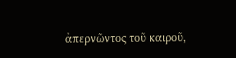ἀπερνῶντος τοῦ καιροῦ,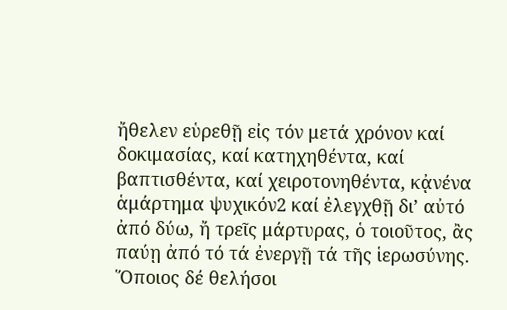ἤθελεν εὑρεθῇ εἰς τόν μετά χρόνον καί δοκιμασίας, καί κατηχηθέντα, καί βαπτισθέντα, καί χειροτονηθέντα, κᾀνένα ἁμάρτημα ψυχικόν2 καί ἐλεγχθῇ δι’ αὐτό ἀπό δύω, ἤ τρεῖς μάρτυρας, ὁ τοιοῦτος, ἂς παύῃ ἀπό τό τά ἐνεργῇ τά τῆς ἱερωσύνης. Ὅποιος δέ θελήσοι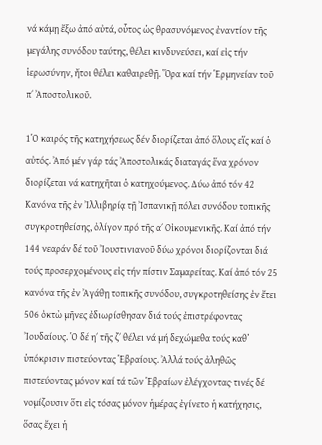νά κάμῃ ἔξω ἀπό αὐτά, οὗτος ὡς θρασυνόμενος ἐναντίον τῆς μεγάλης συνόδου ταύτης, θέλει κινδυνεύσει, καί εἰς τήν ἱερωσύνην, ἤτοι θέλει καθαιρεθῇ. Ὅρα καί τήν Ἑρμηνείαν τοῦ π΄ Ἀποστολικοῦ.

1Ὁ καιρός τῆς κατηχήσεως δέν διορίζεται ἀπό ὅλους εἵς καί ὁ αὐτός. Ἀπό μέν γάρ τάς Ἀποστολικάς διαταγάς ἕνα χρόνον διορίζεται νά κατηχῆται ὁ κατηχούμενος. Δύω ἀπό τόν 42 Κανόνα τῆς ἐν Ἰλλιβηρίᾳ τῇ Ἰσπανικῇ πόλει συνόδου τοπικῆς συγκροτηθείσης, ὀλίγον πρό τῆς α΄ Οἰκουμενικῆς. Καί ἀπό τήν 144 νεαράν δέ τοῦ Ἰουστινιανοῦ δύω χρόνοι διορίζονται διά τούς προσερχομένους εἰς τήν πίστιν Σαμαρείτας. Καί ἀπό τόν 25 κανόνα τῆς ἐν Ἀγάθῃ τοπικῆς συνόδου, συγκροτηθείσης ἐν ἔτει 506 ὀκτὼ μῆνες ἐδιωρίσθησαν διά τούς ἐπιστρέφοντας Ἰουδαίους. Ὁ δέ η΄ τῆς ζ΄ θέλει νά μή δεχώμεθα τούς καθ’ ὑπόκρισιν πιστεύοντας Ἑβραίους. Ἀλλά τούς ἀληθῶς πιστεύοντας μόνον καί τά τῶν Ἑβραίων ἐλέγχοντας∙ τινές δέ νομίζουσιν ὅτι εἰς τόσας μόνον ἡμέρας ἐγίνετο ἡ κατήχησις, ὅσας ἔχει ἡ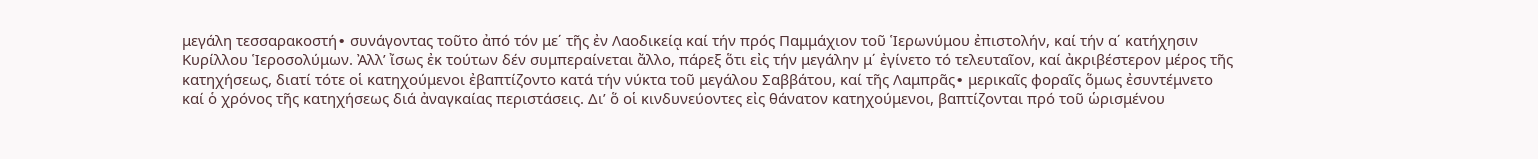μεγάλη τεσσαρακοστή∙ συνάγοντας τοῦτο ἀπό τόν με΄ τῆς ἐν Λαοδικείᾳ καί τήν πρός Παμμάχιον τοῦ Ἱερωνύμου ἐπιστολήν, καί τήν α΄ κατήχησιν Κυρίλλου Ἱεροσολύμων. Ἀλλ’ ἴσως ἐκ τούτων δέν συμπεραίνεται ἄλλο, πάρεξ ὅτι εἰς τήν μεγάλην μ΄ ἐγίνετο τό τελευταῖον, καί ἀκριβέστερον μέρος τῆς κατηχήσεως, διατί τότε οἱ κατηχούμενοι ἐβαπτίζοντο κατά τήν νύκτα τοῦ μεγάλου Σαββάτου, καί τῆς Λαμπρᾶς∙ μερικαῖς φοραῖς ὅμως ἐσυντέμνετο καί ὁ χρόνος τῆς κατηχήσεως διά ἀναγκαίας περιστάσεις. Δι’ ὅ οἱ κινδυνεύοντες εἰς θάνατον κατηχούμενοι, βαπτίζονται πρό τοῦ ὡρισμένου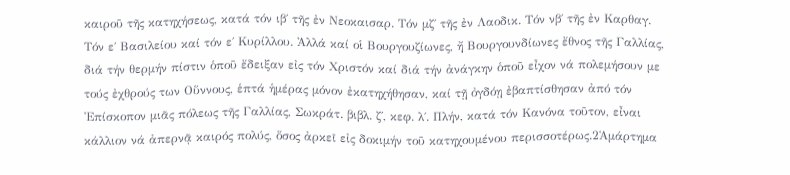καιροῦ τῆς κατηχήσεως, κατά τόν ιβ΄ τῆς ἐν Νεοκαισαρ. Τόν μζ΄ τῆς ἐν Λαοδικ. Τόν νβ΄ τῆς ἐν Καρθαγ. Τόν ε΄ Βασιλείου καί τόν ε΄ Κυρίλλου. Ἀλλά καί οἱ Βουργουζίωνες, ἤ Βουργουνδίωνες ἔθνος τῆς Γαλλίας, διά τήν θερμήν πίστιν ὁποῦ ἔδειξαν εἰς τόν Χριστόν καί διά τήν ἀνάγκην ὁποῦ εἶχον νά πολεμήσουν με τούς ἐχθρούς των Οὕννους, ἑπτά ἡμέρας μόνον ἐκατηχήθησαν, καί τῇ ὀγδόῃ ἐβαπτίσθησαν ἀπό τόν Ἐπίσκοπον μιᾶς πόλεως τῆς Γαλλίας, Σωκράτ. βιβλ. ζ΄, κεφ. λ΄. Πλήν, κατά τόν Κανόνα τοῦτον, εἶναι κάλλιον νά ἀπερνᾷ καιρός πολύς, ὅσος ἀρκεῖ εἰς δοκιμήν τοῦ κατηχουμένου περισσοτέρως.2Ἁμάρτημα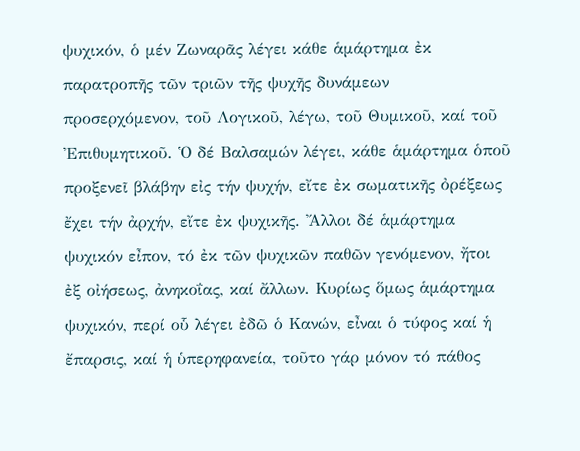ψυχικόν, ὁ μέν Ζωναρᾶς λέγει κάθε ἁμάρτημα ἐκ παρατροπῆς τῶν τριῶν τῆς ψυχῆς δυνάμεων προσερχόμενον, τοῦ Λογικοῦ, λέγω, τοῦ Θυμικοῦ, καί τοῦ Ἐπιθυμητικοῦ. Ὁ δέ Βαλσαμών λέγει, κάθε ἁμάρτημα ὁποῦ προξενεῖ βλάβην εἰς τήν ψυχήν, εἴτε ἐκ σωματικῆς ὀρέξεως ἔχει τήν ἀρχήν, εἴτε ἐκ ψυχικῆς. Ἄλλοι δέ ἁμάρτημα ψυχικόν εἶπον, τό ἐκ τῶν ψυχικῶν παθῶν γενόμενον, ἤτοι ἐξ οἰήσεως, ἀνηκοΐας, καί ἄλλων. Κυρίως ὅμως ἁμάρτημα ψυχικόν, περί οὗ λέγει ἐδῶ ὁ Κανών, εἶναι ὁ τύφος καί ἡ ἔπαρσις, καί ἡ ὑπερηφανεία, τοῦτο γάρ μόνον τό πάθος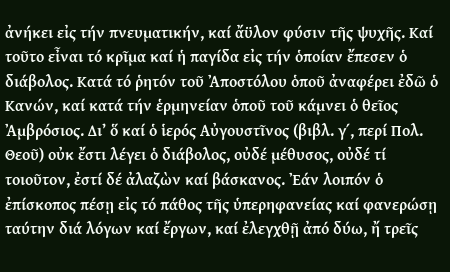ἀνήκει εἰς τήν πνευματικήν, καί ἄϋλον φύσιν τῆς ψυχῆς. Καί τοῦτο εἶναι τό κρῖμα καί ἡ παγίδα εἰς τήν ὁποίαν ἔπεσεν ὁ διάβολος. Κατά τό ῥητόν τοῦ Ἀποστόλου ὁποῦ ἀναφέρει ἐδῶ ὁ Κανών, καί κατά τήν ἑρμηνείαν ὁποῦ τοῦ κάμνει ὁ θεῖος Ἀμβρόσιος. Δι’ ὅ καί ὁ ἱερός Αὐγουστῖνος (βιβλ. γ΄, περί Πολ. Θεοῦ) οὐκ ἔστι λέγει ὁ διάβολος, οὐδέ μέθυσος, οὐδέ τί τοιοῦτον, ἐστί δέ ἀλαζὼν καί βάσκανος. Ἐάν λοιπόν ὁ ἐπίσκοπος πέσῃ εἰς τό πάθος τῆς ὑπερηφανείας καί φανερώσῃ ταύτην διά λόγων καί ἔργων, καί ἐλεγχθῇ ἀπό δύω, ἤ τρεῖς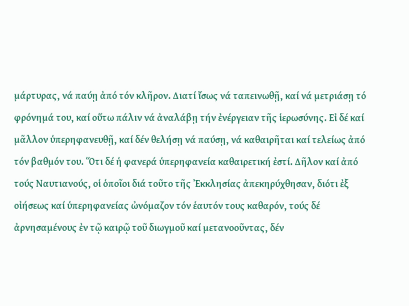μάρτυρας, νά παύῃ ἀπό τόν κλῆρον. Διατί ἴσως νά ταπεινωθῇ, καί νά μετριάσῃ τό φρόνημά του, καί οὕτω πάλιν νά ἀναλάβῃ τήν ἐνέργειαν τῆς ἱερωσύνης. Εἰ δέ καί μᾶλλον ὑπερηφανευθῇ, καί δέν θελήσῃ νά παύσῃ, νά καθαιρῆται καί τελείως ἀπό τόν βαθμόν του. Ὅτι δέ ἡ φανερά ὑπερηφανεία καθαιρετική ἐστί. Δῆλον καί ἀπό τούς Ναυτιανούς, οἱ ὁποῖοι διά τοῦτο τῆς Ἐκκλησίας ἀπεκηρύχθησαν, διότι ἐξ οἰήσεως καί ὑπερηφανείας ὠνόμαζον τόν ἑαυτόν τους καθαρόν, τούς δέ ἀρνησαμένους ἐν τῷ καιρῷ τοῦ διωγμοῦ καί μετανοοῦντας, δέν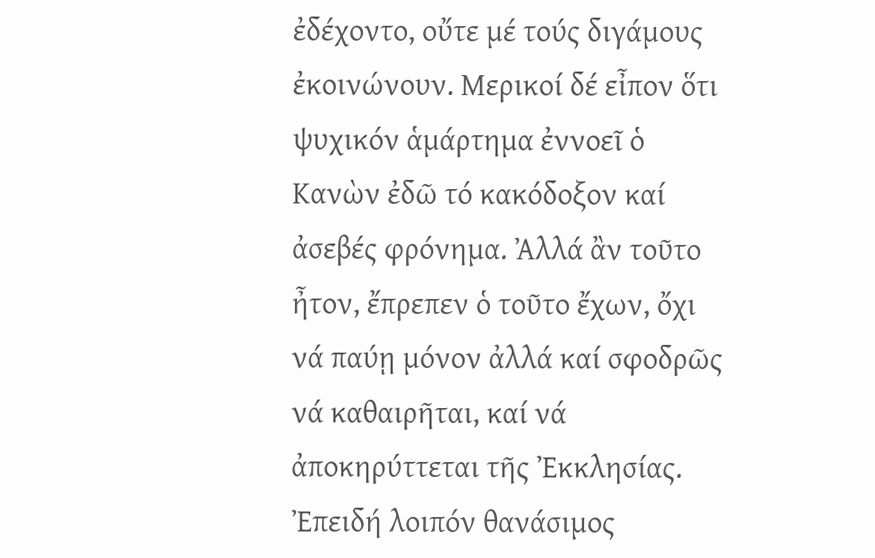ἐδέχοντο, οὔτε μέ τούς διγάμους ἐκοινώνουν. Μερικοί δέ εἶπον ὅτι ψυχικόν ἁμάρτημα ἐννοεῖ ὁ Κανὼν ἐδῶ τό κακόδοξον καί ἀσεβές φρόνημα. Ἀλλά ἂν τοῦτο ἦτον, ἔπρεπεν ὁ τοῦτο ἔχων, ὄχι νά παύῃ μόνον ἀλλά καί σφοδρῶς νά καθαιρῆται, καί νά ἀποκηρύττεται τῆς Ἐκκλησίας. Ἐπειδή λοιπόν θανάσιμος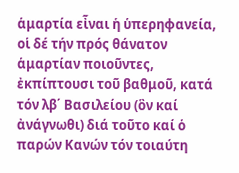ἁμαρτία εἶναι ἡ ὑπερηφανεία, οἱ δέ τήν πρός θάνατον ἁμαρτίαν ποιοῦντες, ἐκπίπτουσι τοῦ βαθμοῦ, κατά τόν λβ΄ Βασιλείου (ὃν καί ἀνάγνωθι) διά τοῦτο καί ὁ παρών Κανών τόν τοιαύτη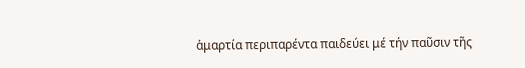ἁμαρτία περιπαρέντα παιδεύει μέ τήν παῦσιν τῆς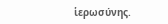ἱερωσύνης.